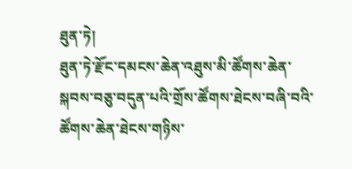ཐུན་ཏེ།
ཐུན་ཏེ་རྫོང་དམངས་ཆེན་འཐུས་མི་ཚོགས་ཆེན་སྐབས་བཅུ་བདུན་པའི་གྲོས་ཚོགས་ཐེངས་བཞི་བའི་ཚོགས་ཆེན་ཐེངས་གཉིས་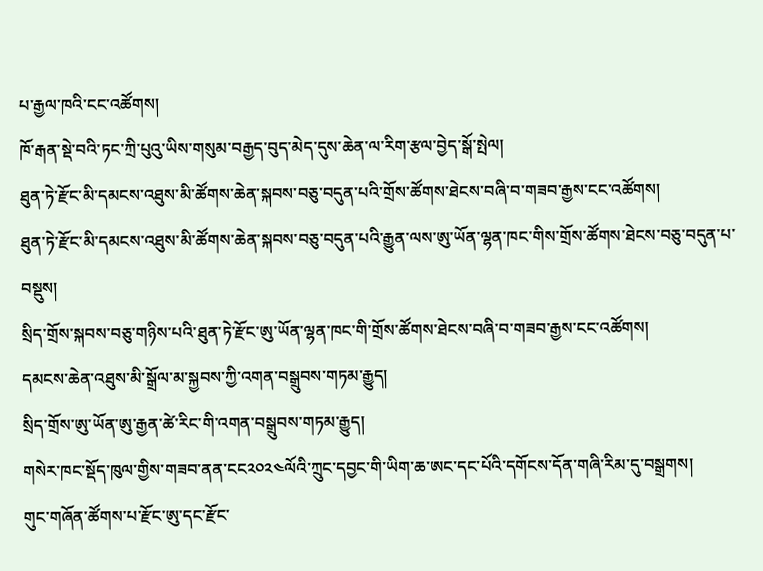པ་རྒྱལ་ཁའི་ངང་འཚོགས།
ཁོ་རྒན་སྡེ་བའི་ཏང་ཀྲི་པུའུ་ཡིས་གསུམ་བརྒྱད་བུད་མེད་དུས་ཆེན་ལ་རིག་རྩལ་བྱེད་སྒོ་སྤེལ།
ཐུན་ཏེ་རྫོང་མི་དམངས་འཐུས་མི་ཚོགས་ཆེན་སྐབས་བཅུ་བདུན་པའི་གྲོས་ཚོགས་ཐེངས་བཞི་བ་གཟབ་རྒྱས་ངང་འཚོགས།
ཐུན་ཏེ་རྫོང་མི་དམངས་འཐུས་མི་ཚོགས་ཆེན་སྐབས་བཅུ་བདུན་པའི་རྒྱུན་ལས་ཨུ་ཡོན་ལྷན་ཁང་གིས་གྲོས་ཚོགས་ཐེངས་བཅུ་བདུན་པ་བསྡུས།
སྲིད་གྲོས་སྐབས་བཅུ་གཉིས་པའི་ཐུན་ཏེ་རྫོང་ཨུ་ཡོན་ལྷན་ཁང་གི་གྲོས་ཚོགས་ཐེངས་བཞི་བ་གཟབ་རྒྱས་ངང་འཚོགས།
དམངས་ཆེན་འཐུས་མི་སྒྲོལ་མ་སྐྱབས་ཀྱི་འགན་བསྒྲུབས་གཏམ་རྒྱུད།
སྲིད་གྲོས་ཨུ་ཡོན་ཨུ་རྒྱན་ཚེ་རིང་གི་འགན་བསྒྲུབས་གཏམ་རྒྱུད།
གསེར་ཁང་སྡོད་ཁུལ་གྱིས་གཟབ་ནན་ངང༢༠༢༤ལོའི་ཀྲུང་དབྱང་གི་ཡིག་ཆ་ཨང་དང་པོའི་དགོངས་དོན་གཞི་རིམ་དུ་བསྒྲགས།
གུང་གཞོན་ཚོགས་པ་རྫོང་ཨུ་དང་རྫོང་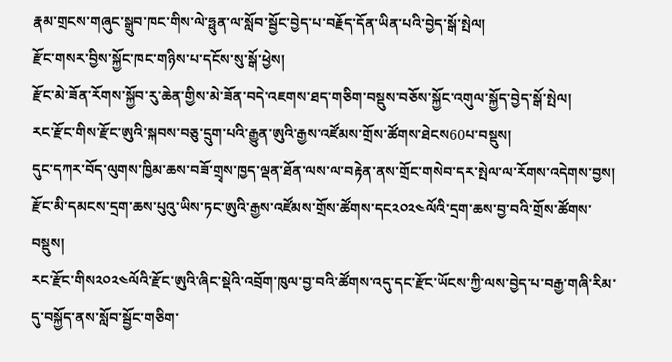རྣམ་གྲངས་གཞུང་སྒྲུབ་ཁང་གིས་ལེ་ཧྥུན་ལ་སློབ་སྦྱོང་བྱེད་པ་བརྗོད་དོན་ཡིན་པའི་བྱེད་སྒོ་སྤེལ།
རྫོང་གསར་བྱིས་སྐྱོང་ཁང་གཉིས་པ་དངོས་སུ་སྒོ་ཕྱེས།
རྫོང་མེ་ཟོན་རོགས་སྐྱོབ་རུ་ཆེན་གྱིས་མེ་ཟོན་བདེ་འཇགས་ཐད་གཅིག་བསྡུས་བཅོས་སྐྱོང་འགུལ་སྐྱོད་བྱེད་སྒོ་སྤེལ།
རང་རྫོང་གིས་རྫོང་ཨུའི་སྐབས་བཅུ་དྲུག་པའི་རྒྱུན་ཨུའི་རྒྱས་འཛོམས་གྲོས་ཚོགས་ཐེངས60པ་བསྡུས།
དུང་དཀར་བོད་ལུགས་ཁྱིམ་ཆས་བཟོ་གྲྭས་ཁྱད་ལྡན་ཐོན་ལས་ལ་བརྟེན་ནས་གྲོང་གསེབ་དར་སྤེལ་ལ་རོགས་འདེགས་བྱས།
རྫོང་མི་དམངས་དྲག་ཆས་པུའུ་ཡིས་ཏང་ཨུའི་རྒྱས་འཛོམས་གྲོས་ཚོགས་དང༢༠༢༤ལོའི་དྲག་ཆས་བྱ་བའི་གྲོས་ཚོགས་བསྡུས།
རང་རྫོང་གིས༢༠༢༤ལོའི་རྫོང་ཨུའི་ཞིང་སྡེའི་འབྲོག་ཁུལ་བྱ་བའི་ཚོགས་འདུ་དང་རྫོང་ཡོངས་ཀྱི་ལས་བྱེད་པ་བརྒྱ་གཞི་རིམ་དུ་བསྐྱོད་ནས་སློབ་སྦྱོང་གཅིག་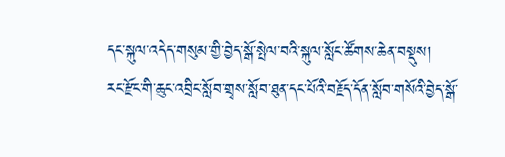དང་སྐུལ་འདེད་གསུམ་གྱི་བྱེད་སྒོ་སྤེལ་བའི་སྐུལ་སློང་ཚོགས་ཆེན་བསྡུས།
རང་རྫོང་གི་ཆུང་འབྲིང་སློབ་གྲྭས་སློབ་ཐུན་དང་པོའི་བརྗོད་དོན་སློབ་གསོའི་བྱེད་སྒོ་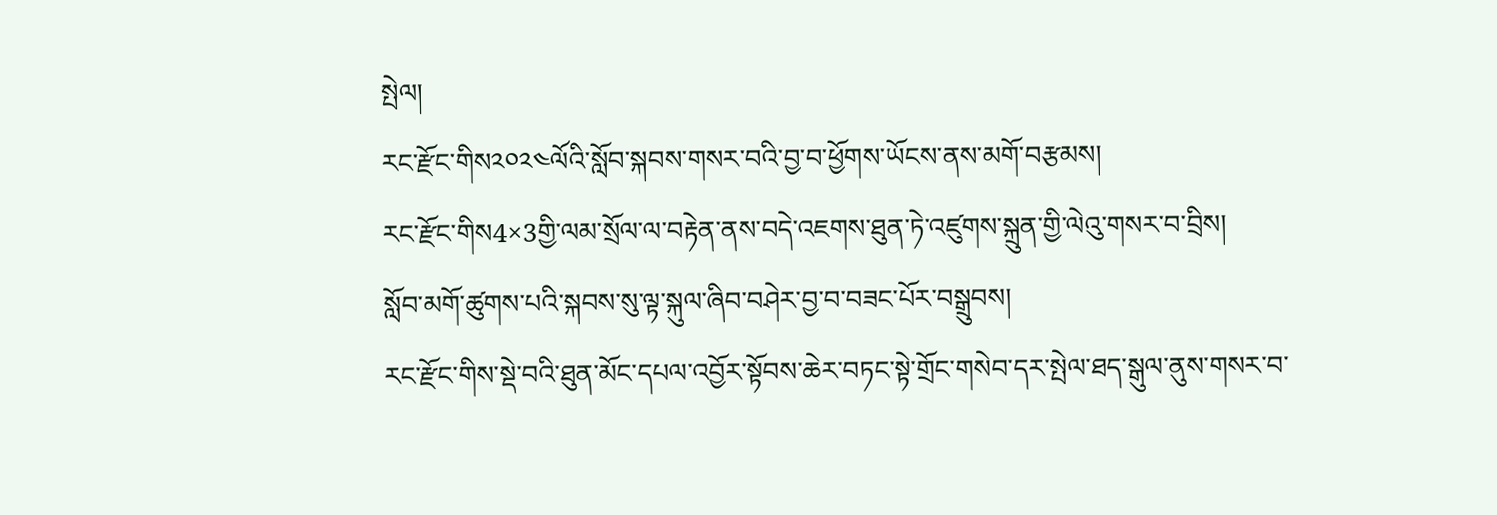སྤེལ།
རང་རྫོང་གིས༢༠༢༤ལོའི་སློབ་སྐབས་གསར་བའི་བྱ་བ་ཕྱོགས་ཡོངས་ནས་མགོ་བརྩམས།
རང་རྫོང་གིས4×3གྱི་ལམ་སྲོལ་ལ་བརྟེན་ནས་བདེ་འཇགས་ཐུན་ཏེ་འཛུགས་སྐྲུན་གྱི་ལེའུ་གསར་བ་བྲིས།
སློབ་མགོ་ཚུགས་པའི་སྐབས་སུ་ལྟ་སྐུལ་ཞིབ་བཤེར་བྱ་བ་བཟང་པོར་བསྒྲུབས།
རང་རྫོང་གིས་སྡེ་བའི་ཐུན་མོང་དཔལ་འབྱོར་སྟོབས་ཆེར་བཏང་སྟེ་གྲོང་གསེབ་དར་སྤེལ་ཐད་སྒུལ་ནུས་གསར་བ་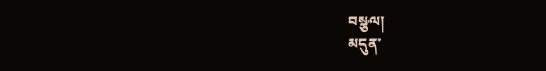བསྩལ།
མདུན་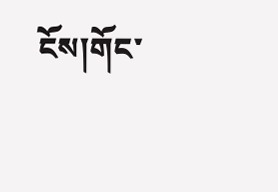ངོས།གོང་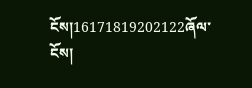ངོས།16171819202122ཞོལ་ངོས།